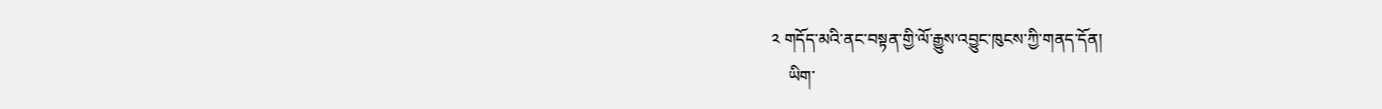༢ གདོད་མའི་ནང་བསྟན་གྱི་ལོ་རྒྱུས་འབྱུང་ཁུངས་ཀྱི་གནད་དོན།
    ཡིག་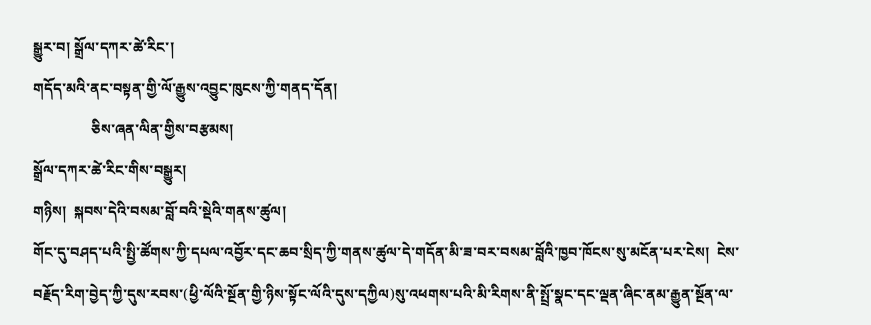སྒྱུར་བ། སྒྲོལ་དཀར་ཚེ་རིང་།
གདོད་མའི་ནང་བསྟན་གྱི་ལོ་རྒྱུས་འབྱུང་ཁུངས་ཀྱི་གནད་དོན།
                ཅིས་ཞན་ལིན་གྱིས་བརྩམས།
སྒྲོལ་དཀར་ཚེ་རིང་གིས་བསྒྱུར།
གཉིས།  སྐབས་དེའི་བསམ་བློ་བའི་སྡེའི་གནས་ཚུལ།
གོང་དུ་བཤད་པའི་སྤྱི་ཚོགས་ཀྱི་དཔལ་འབྱོར་དང་ཆབ་སྲིད་ཀྱི་གནས་ཚུལ་དེ་གདོན་མི་ཟ་བར་བསམ་བློའི་ཁྱབ་ཁོངས་སུ་མངོན་པར་ངེས།  ངེས་བརྗོད་རིག་བྱེད་ཀྱི་དུས་རབས་(ཕྱི་ལོའི་སྔོན་གྱི་ཉིས་སྟོང་ལོའི་དུས་དཀྱིལ)སུ་འཕགས་པའི་མི་རིགས་ནི་སྤྲོ་སྣང་དང་ལྡན་ཞིང་ནམ་རྒྱུན་སྔོན་ལ་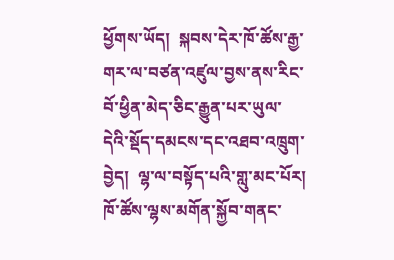ཕྱོགས་ཡོད།  སྐབས་དེར་ཁོ་ཚོས་རྒྱ་གར་ལ་བཙན་འཛུལ་བྱས་ནས་རིང་བོ་ཕྱིན་མེད་ཅིང་རྒྱུན་པར་ཡུལ་དེའི་སྡོད་དམངས་དང་འཐབ་འཁྲུག་བྱེད།  ལྷ་ལ་བསྟོད་པའི་གླུ་མང་པོར།  ཁོ་ཚོས་ལྷས་མགོན་སྐྱོབ་གནང་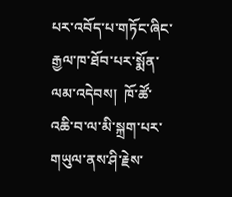པར་འབོད་པ་གཏོང་ཞིང་རྒྱལ་ཁ་ཐོབ་པར་སྨོན་ལམ་འདེབས།  ཁོ་ཚོ་འཆི་བ་ལ་མི་སྐྲག་པར་གཡུལ་ནས་ཤི་རྗེས་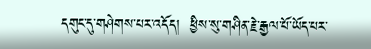དགུང་དུ་གཤེགས་པར་འདོད།  ཕྱིས་སུ་གཤིན་རྗེ་རྒྱལ་པོ་ཡོད་པར་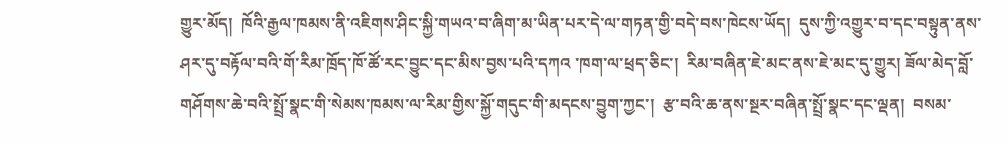གྱུར་མོད།  ཁོའི་རྒྱལ་ཁམས་ནི་འཇིགས་ཤིང་སྐྱི་གཡའ་བ་ཞིག་མ་ཡིན་པར་དེ་ལ་གཏན་གྱི་བདེ་བས་ཁེངས་ཡོད།  དུས་ཀྱི་འགྱུར་བ་དང་བསྟུན་ནས་ཤར་དུ་བརྟོལ་བའི་གོ་རིམ་ཁྲོད་ཁོ་ཚོ་རང་བྱུང་དང་མིས་བྱས་པའི་དཀའ ་ཁག་ལ་ཕྲད་ཅིང་།  རིམ་བཞིན་ཇེ་མང་ནས་ཇེ་མང་དུ་གྱུར། ཟོལ་མེད་བློ་གཤོགས་ཆེ་བའི་སྤྲོ་སྣང་གི་སེམས་ཁམས་ལ་རིམ་གྱིས་སྐྱོ་གདུང་གི་མདངས་བྱུག་ཀྱང་།  རྩ་བའི་ཆ་ནས་སྔར་བཞིན་སྤྲོ་སྣང་དང་ལྡན།  བསམ་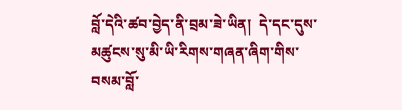བློ་དེའི་ཚབ་བྱེད་ནི་བྲམ་ཟེ་ཡིན།  དེ་དང་དུས་མཚུངས་སུ་མི་ཡི་རིགས་གཞན་ཞིག་གིས་བསམ་བློ་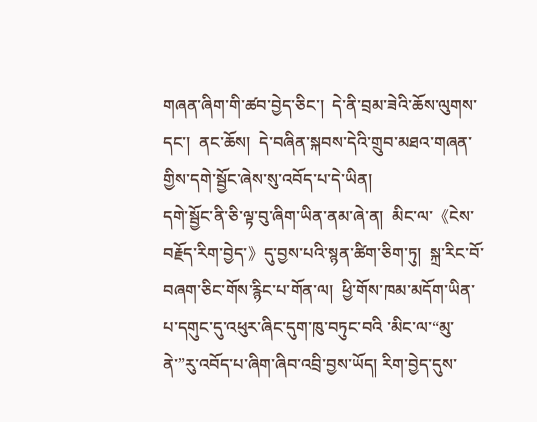གཞན་ཞིག་གི་ཚབ་བྱེད་ཅིང་།  དེ་ནི་བྲམ་ཟེའི་ཆོས་ལུགས་དང་།  ནང་ཆོས།  དེ་བཞིན་སྐབས་དེའི་གྲུབ་མཐའ་གཞན་གྱིས་དགེ་སྦྱོང་ཞེས་སུ་འབོད་པ་དེ་ཡིན།
དགེ་སྦྱོང་ནི་ཅི་ལྟ་བུ་ཞིག་ཡིན་ནམ་ཞེ་ན།  མིང་ལ་《ངེས་བརྗོད་རིག་བྱེད་》དུ་བྱས་པའི་སྙན་ཚིག་ཅིག་ཏུ།  སྐྲ་རིང་བོ་བཞག་ཅིང་གོས་རྙིང་པ་གོན་ལ།  ཕྱི་གོས་ཁམ་མདོག་ཡིན་པ་དགུང་དུ་འཕུར་ཞིང་དུག་ཁུ་བཏུང་བའི ་མིང་ལ་“མུ་ནེ་”རུ་འབོད་པ་ཞིག་ཞིབ་འབྲི་བྱས་ཡོད། རིག་བྱེད་དུས་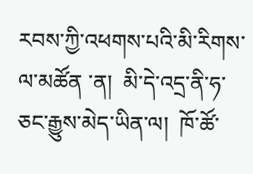རབས་ཀྱི་འཕགས་པའི་མི་རིགས་ལ་མཚོན ་ན།  མི་དེ་འདྲ་ནི་ཧ་ཅང་རྒྱུས་མེད་ཡིན་ལ།  ཁོ་ཚོ་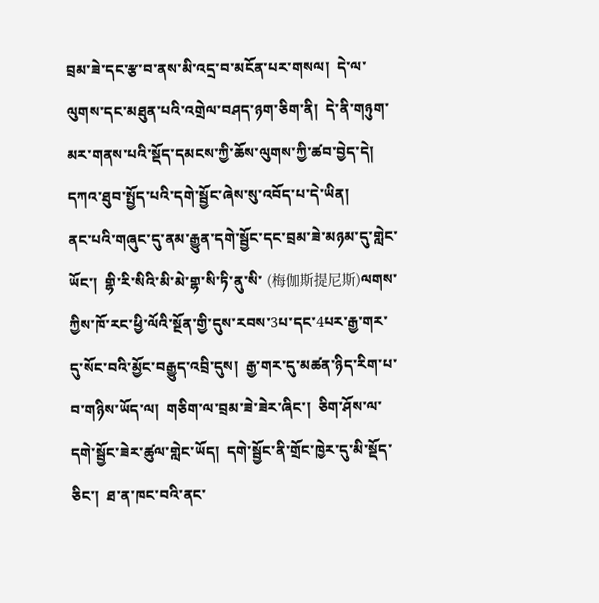བྲམ་ཟེ་དང་རྩ་བ་ནས་མི་འདྲ་བ་མངོན་པར་གསལ།  དེ་ལ་ལུགས་དང་མཐུན་པའི་འགྲེལ་བཤད་ཉག་ཅིག་ནི།  དེ་ནི་གཉུག་མར་གནས་པའི་སྡོད་དམངས་ཀྱི་ཆོས་ལུགས་ཀྱི་ཚབ་བྱེད་དེ།  དཀའ་ཐུབ་སྤྱོད་པའི་དགེ་སྦྱོང་ཞེས་སུ་འབོད་པ་དེ་ཡིན།
ནང་པའི་གཞུང་དུ་ནམ་རྒྱུན་དགེ་སྦྱོང་དང་བྲམ་ཟེ་མཉམ་དུ་གླེང་ཡོང་།  གྷི་རི་སིའི་མི་མེ་གྷ་སི་ཏི་ནུ་སི་ (梅伽斯提尼斯)ལགས་ཀྱིས་ཁོ་རང་ཕྱི་ལོའི་སྔོན་གྱི་དུས་རབས་3པ་དང་4པར་རྒྱ་གར་དུ་སོང་བའི་མྱོང་བརྒྱུད་འབྲི་དུས།  རྒྱ་གར་དུ་མཚན་ཉིད་རིག་པ་བ་གཉིས་ཡོད་ལ།  གཅིག་ལ་བྲམ་ཟེ་ཟེར་ཞིང་།  ཅིག་ཤོས་ལ་དགེ་སྦྱོང་ཟེར་ཚུལ་གླེང་ཡོད།  དགེ་སྦྱོང་ནི་གྲོང་ཁྱེར་དུ་མི་སྡོད་ཅིང་།  ཐ་ན་ཁང་བའི་ནང་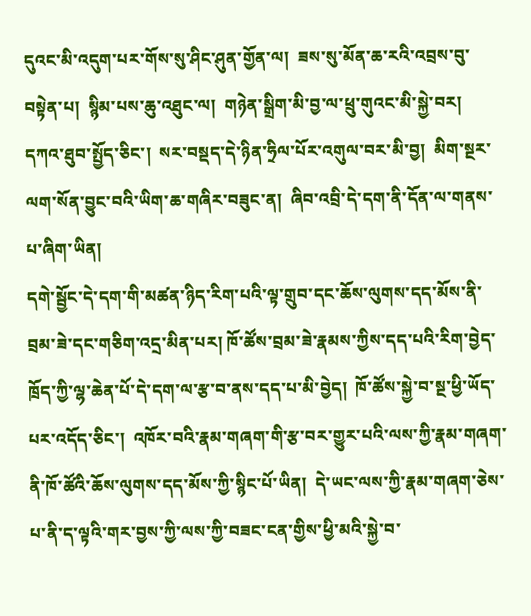དུའང་མི་འདུག་པར་གོས་སུ་ཤིང་ཤུན་གྱོན་ལ།  ཟས་སུ་མོན་ཆ་རའི་འབྲས་བུ་བསྟེན་པ།  སྙིམ་པས་ཆུ་འཐུང་ལ།  གཉེན་སྒྲིག་མི་བྱ་ལ་ཕྲུ་གུའང་མི་སྐྱེ་བར།  དཀའ་ཐུབ་སྤྱོད་ཅིང་།  སར་བསྡད་དེ་ཉིན་ཧྲིལ་པོར་འགུལ་བར་མི་བྱ།  མིག་སྔར་ལག་སོན་བྱུང་བའི་ཡིག་ཆ་གཞིར་བཟུང་ན།  ཞིབ་འབྲི་དེ་དག་ནི་དོན་ལ་གནས་པ་ཞིག་ཡིན།
དགེ་སྦྱོང་དེ་དག་གི་མཚན་ཉིད་རིག་པའི་ལྟ་གྲུབ་དང་ཆོས་ལུགས་དད་མོས་ནི་བྲམ་ཟེ་དང་གཅིག་འདྲ་མིན་པར། ཁོ་ཚོས་བྲམ་ཟེ་རྣམས་ཀྱིས་དད་པའི་རིག་བྱེད་ཁྲོད་ཀྱི་ལྷ་ཆེན་པོ་དེ་དག་ལ་རྩ་བ་ནས་དད་པ་མི་བྱེད།  ཁོ་ཚོས་སྐྱེ་བ་སྔ་ཕྱི་ཡོད་པར་འདོད་ཅིང་།  འཁོར་བའི་རྣམ་གཞག་གི་རྩ་བར་གྱུར་པའི་ལས་ཀྱི་རྣམ་གཞག་ནི་ཁོ་ཚོའི་ཆོས་ལུགས་དད་མོས་ཀྱི་སྙིང་པོ་ཡིན།  དེ་ཡང་ལས་ཀྱི་རྣམ་གཞག་ཅེས་པ་ནི་ད་ལྟའི་གར་བྱས་ཀྱི་ལས་ཀྱི་བཟང་ངན་གྱིས་ཕྱི་མའི་སྐྱེ་བ་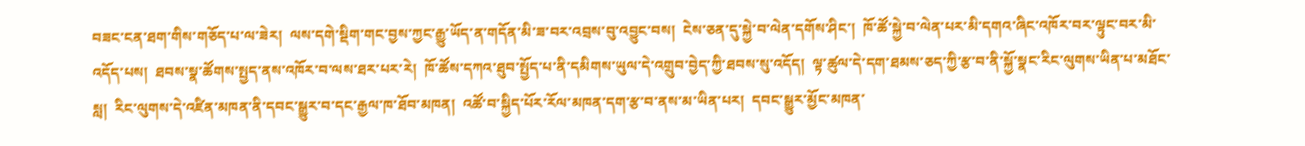བཟང་ངན་ཐག་གིས་གཅོད་པ་ལ་ཟེར།  ལས་དགེ་སྡིག་གང་བྱས་ཀྱང་རྒྱུ་ཡོད་ན་གདོན་མི་ཟ་བར་འབྲས་བུ་འབྱུང་བས།  ངེས་ཅན་དུ་སྐྱེ་བ་ལེན་དགོས་ཤིང་།  ཁོ་ཚོ་སྐྱེ་བ་ལེན་པར་མི་དགའ་ཞིང་འཁོར་བར་ལྟུང་བར་མི་འདོད་པས།  ཐབས་སྣ་ཚོགས་སྤྱད་ནས་འཁོར་བ་ལས་ཐར་པར་རེ།  ཁོ་ཚོས་དཀའ་ཐུབ་སྤྱོད་པ་ནི་དམིགས་ཡུལ་དེ་འགྲུབ་བྱེད་ཀྱི་ཐབས་སུ་འདོད།  ལྟ་ཚུལ་དེ་དག་ཐམས་ཅད་ཀྱི་རྩ་བ་ནི་སྐྱོ་སྣང་རིང་ལུགས་ཡིན་པ་མཐོང་སླ།  རིང་ལུགས་དེ་འཛིན་མཁན་ནི་དབང་སྒྱུར་བ་དང་རྒྱལ་ཁ་ཐོབ་མཁན།  འཚོ་བ་སྐྱིད་པོར་རོལ་མཁན་དག་རྩ་བ་ནས་མ་ཡིན་པར།  དབང་སྒྱུར་མྱོང་མཁན་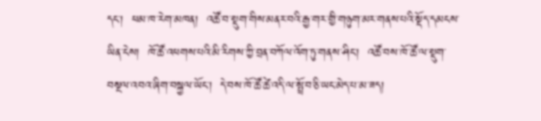དང་།  ཕམ་ཁ་རེག་མཁན།  འཚོ་བ་སྡུག་གིས་མནར་བའི་རྒྱ་གར་གྱི་གཉུག་མར་གནས་པའི་སྡོད་དམངས་ཡིན་ངེས།  ཁོ་ཚོ་འཕགས་པའི་མི་རིགས་ཀྱི་བྲན་བཀོལ་འོག་ཏུ་གནས་ཤིང་།  འཚོ་བས་ཁོ་ཚོ་ལ་སྡུག་བསྔལ་འབའ་ཞིག་བསྐྱལ་ཡོང་།  དེ་བས་ཁོ་ཚོ་ཚེ་འདི་ལ་སྤྲོ་བ་ཅི་ཡང་མེད་པ་མ་ཟད།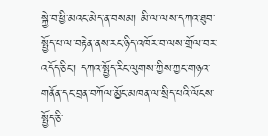སྐྱེ་བ་ཕྱི་མའང་མེད་ན་བསམ། མི་ལ་ལས་དཀའ་ཐུབ་སྤྱོད་པ་ལ་བརྟེན་ནས་རང་ཉིད་འཁོར་བ་ལས་གྲོལ་བར་འདོད་ཅིང་། དཀའ་སྤྱོད་རིང་ལུགས་ཀྱིས་ཀྱང་གཉའ་གནོན་དང་བྲན་བཀོལ་མྱོང་མཁན་ལ་སྲིད་པའི་ལོངས་སྤྱོད་ཅི་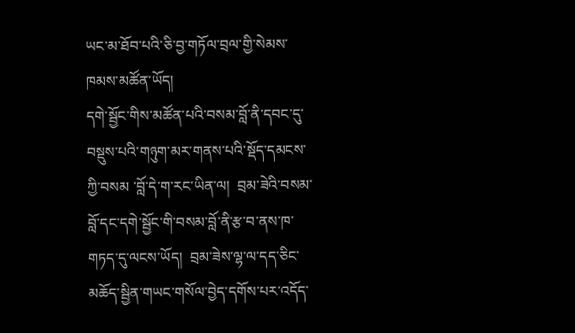ཡང་མ་ཐོབ་པའི་ཅི་བྱ་གཏོལ་བྲལ་གྱི་སེམས་ཁམས་མཚོན་ཡོད།
དགེ་སྦྱོང་གིས་མཚོན་པའི་བསམ་བློ་ནི་དབང་དུ་བསྡུས་པའི་གཉུག་མར་གནས་པའི་སྡོད་དམངས་ཀྱི་བསམ ་བློ་དེ་ག་རང་ཡིན་ལ།  བྲམ་ཟེའི་བསམ་བློ་དང་དགེ་སྦྱོང་གི་བསམ་བློ་ནི་རྩ་བ་ནས་ཁ་གཏད་དུ་ལངས་ཡོད།  བྲམ་ཟེས་ལྷ་ལ་དད་ཅིང་མཆོད་སྦྱིན་གཡང་གསོལ་བྱེད་དགོས་པར་འདོད་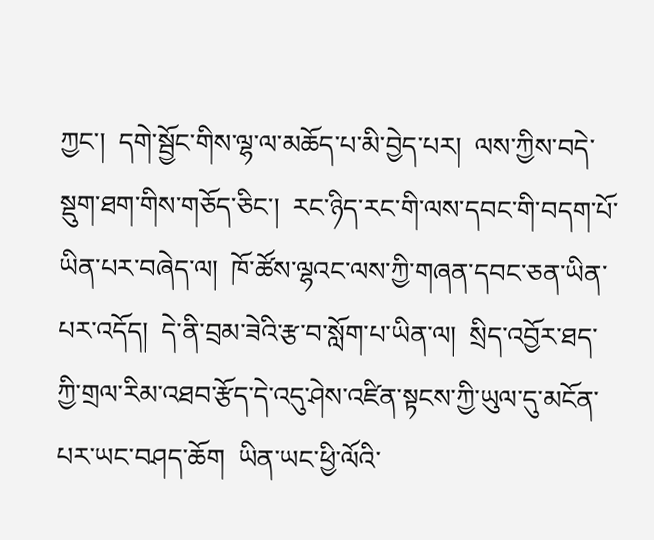ཀྱང་།  དགེ་སྦྱོང་གིས་ལྷ་ལ་མཆོད་པ་མི་བྱེད་པར།  ལས་ཀྱིས་བདེ་སྡུག་ཐག་གིས་གཅོད་ཅིང་།  རང་ཉིད་རང་གི་ལས་དབང་གི་བདག་པོ་ཡིན་པར་བཞེད་ལ།  ཁོ་ཚོས་ལྷའང་ལས་ཀྱི་གཞན་དབང་ཅན་ཡིན་པར་འདོད།  དེ་ནི་བྲམ་ཟེའི་རྩ་བ་སློག་པ་ཡིན་ལ།  སྲིད་འབྱོར་ཐད་ཀྱི་གྲལ་རིམ་འཐབ་རྩོད་དེ་འདུ་ཤེས་འཛིན་སྟངས་ཀྱི་ཡུལ་དུ་མངོན་པར་ཡང་བཤད་ཆོག  ཡིན་ཡང་ཕྱི་ལོའི་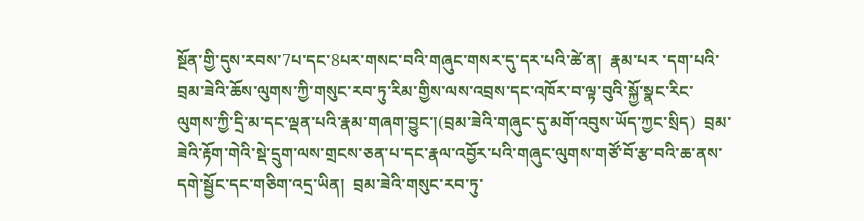སྔོན་གྱི་དུས་རབས་7པ་དང་8པར་གསང་བའི་གཞུང་གསར་དུ་དར་པའི་ཚེ་ན།  རྣམ་པར ་དག་པའི་བྲམ་ཟེའི་ཆོས་ལུགས་ཀྱི་གསུང་རབ་ཏུ་རིམ་གྱིས་ལས་འབྲས་དང་འཁོར་བ་ལྟ་བུའི་སྐྱོ་སྣང་རིང་ལུགས་ཀྱི་དྲི་མ་དང་ལྡན་པའི་རྣམ་གཞག་བྱུང་།(བྲམ་ཟེའི་གཞུང་དུ་མགོ་འབུས་ཡོད་ཀྱང་སྲིད)  བྲམ་ཟེའི་རྟོག་གེའི་སྡེ་དྲུག་ལས་གྲངས་ཅན་པ་དང་རྣལ་འབྱོར་པའི་གཞུང་ལུགས་གཙོ་བོ་རྩ་བའི་ཆ་ནས་དགེ་སྦྱོང་དང་གཅིག་འདྲ་ཡིན།  བྲམ་ཟེའི་གསུང་རབ་ཏུ་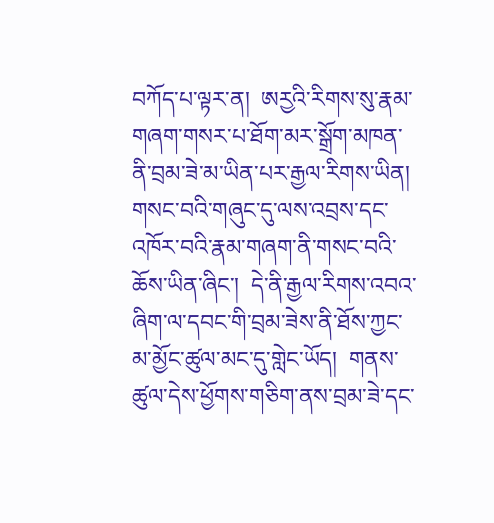བཀོད་པ་ལྟར་ན།  ཨརྱའི་རིགས་སུ་རྣམ་གཞག་གསར་པ་ཐོག་མར་སྒྲོག་མཁན་ནི་བྲམ་ཟེ་མ་ཡིན་པར་རྒྱལ་རིགས་ཡིན།  གསང་བའི་གཞུང་དུ་ལས་འབྲས་དང་འཁོར་བའི་རྣམ་གཞག་ནི་གསང་བའི་ཆོས་ཡིན་ཞིང་།  དེ་ནི་རྒྱལ་རིགས་འབའ་ཞིག་ལ་དབང་གི་བྲམ་ཟེས་ནི་ཐོས་ཀྱང་མ་མྱོང་ཚུལ་མང་དུ་གླེང་ཡོད།  གནས་ཚུལ་དེས་ཕྱོགས་གཅིག་ནས་བྲམ་ཟེ་དང་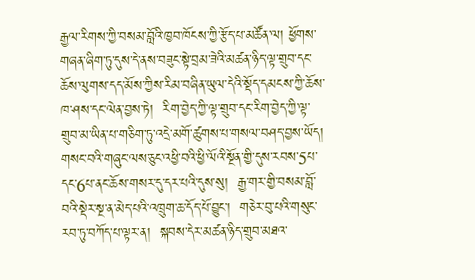རྒྱལ་རིགས་ཀྱི་བསམ་བློའི་ཁྱབ་ཁོངས་ཀྱི་རྩོད་པ་མཚོན་ལ། ཕྱོགས་གཞན་ཞིག་ཏུ་དུས་དེ་ནས་བཟུང་སྟེ་བྲམ་ཟེའི་མཚན་ཉིད་ལྟ་གྲུབ་དང་ཆོས་ལུགས་དད་མོས་ཀྱིས་རིམ་བཞིན་ཡུལ་དེའི་སྡོད་དམངས་ཀྱི་ཆོས་ཁ་ཤས་དང་ལེན་བྱས་ཏེ།  རིག་བྱེད་ཀྱི་ལྟ་གྲུབ་དང་རིག་བྱེད་ཀྱི་ལྟ་གྲུབ་མ་ཡིན་པ་གཅིག་ཏུ་འདྲེ་མགོ་ཚུགས་པ་གསལ་བཤད་བྱས་ཡོད།
གསང་བའི་གཞུང་ལས་ཅུང་འཕྱི་བའི་ཕྱི་ལོའི་སྔོན་གྱི་དུས་རབས་5པ་དང་6པ་ནང་ཆོས་གསར་དུ་དར་པའི་དུས་སུ།  རྒྱ་གར་གྱི་བསམ་བློ་བའི་སྡེར་སྔ་ན་མེད་པའི་འཁྲུག་ཆ་དོད་པོ་བྱུང་།  གཅེར་བུ་པའི་གསུང་རབ་ཏུ་བཀོད་པ་ལྟར་ན།  སྐབས་དེར་མཚན་ཉིད་གྲུབ་མཐའ་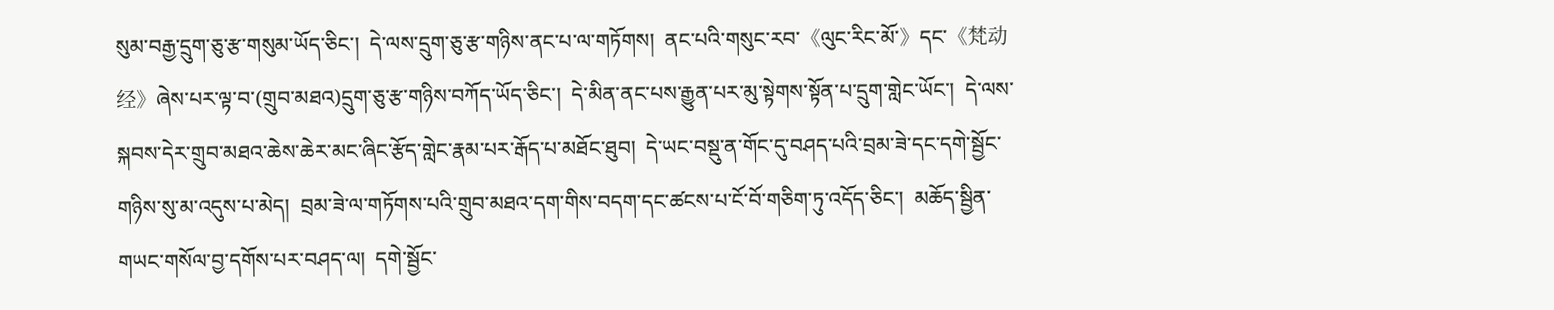སུམ་བརྒྱ་དྲུག་ཅུ་རྩ་གསུམ་ཡོད་ཅིང་།  དེ་ལས་དྲུག་ཅུ་རྩ་གཉིས་ནང་པ་ལ་གཏོགས།  ནང་པའི་གསུང་རབ་《ལུང་རིང་མོ་》དང་《梵动经》ཞེས་པར་ལྟ་བ་(གྲུབ་མཐའ)དྲུག་ཅུ་རྩ་གཉིས་བཀོད་ཡོད་ཅིང་།  དེ་མིན་ནང་པས་རྒྱུན་པར་མུ་སྟེགས་སྟོན་པ་དྲུག་གླེང་ཡོང་།  དེ་ལས་སྐབས་དེར་གྲུབ་མཐའ་ཆེས་ཆེར་མང་ཞིང་རྩོད་གླེང་རྣམ་པར་རྒོད་པ་མཐོང་ཐུབ།  དེ་ཡང་བསྡུ་ན་གོང་དུ་བཤད་པའི་བྲམ་ཟེ་དང་དགེ་སྦྱོང་གཉིས་སུ་མ་འདུས་པ་མེད།  བྲམ་ཟེ་ལ་གཏོགས་པའི་གྲུབ་མཐའ་དག་གིས་བདག་དང་ཚངས་པ་ངོ་བོ་གཅིག་ཏུ་འདོད་ཅིང་།  མཆོད་སྦྱིན་གཡང་གསོལ་བྱ་དགོས་པར་བཤད་ལ།  དགེ་སྦྱོང་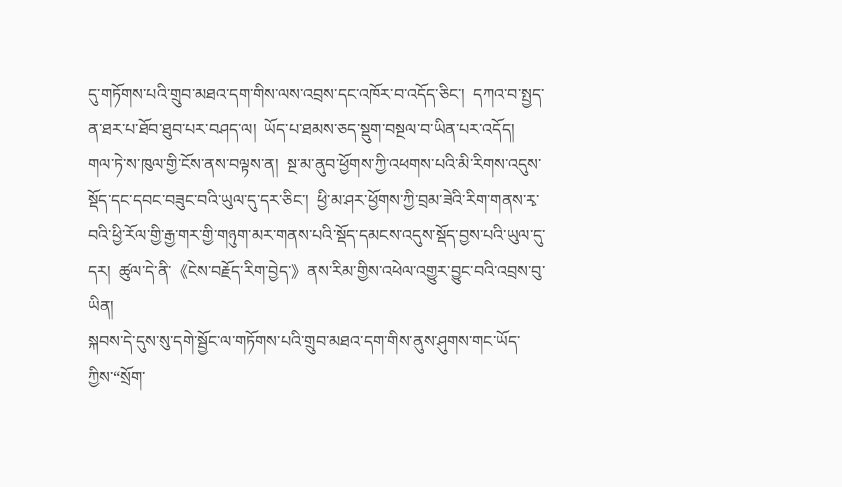དུ་གཏོགས་པའི་གྲུབ་མཐའ་དག་གིས་ལས་འབྲས་དང་འཁོར་བ་འདོད་ཅིང་།  དཀའ་བ་སྤྱད་ན་ཐར་པ་ཐོབ་ཐུབ་པར་བཤད་ལ།  ཡོད་པ་ཐམས་ཅད་སྡུག་བསྔལ་བ་ཡིན་པར་འདོད།  གལ་ཏེ་ས་ཁུལ་གྱི་ངོས་ནས་བལྟས་ན།  སྔ་མ་ནུབ་ཕྱོགས་ཀྱི་འཕགས་པའི་མི་རིགས་འདུས་སྡོད་དང་དབང་བཟུང་བའི་ཡུལ་དུ་དར་ཅིང་།  ཕྱི་མ་ཤར་ཕྱོགས་ཀྱི་བྲམ་ཟེའི་རིག་གནས་རྭ་བའི་ཕྱི་རོལ་གྱི་རྒྱ་གར་གྱི་གཉུག་མར་གནས་པའི་སྡོད་དམངས་འདུས་སྡོད་བྱས་པའི་ཡུལ་དུ་དར།  ཚུལ་དེ་ནི་《ངེས་བརྗོད་རིག་བྱེད་》ནས་རིམ་གྱིས་འཕེལ་འགྱུར་བྱུང་བའི་འབྲས་བུ་ཡིན།
སྐབས་དེ་དུས་སུ་དགེ་སྦྱོང་ལ་གཏོགས་པའི་གྲུབ་མཐའ་དག་གིས་ནུས་ཤུགས་གང་ཡོད་ཀྱིས་“སྲོག་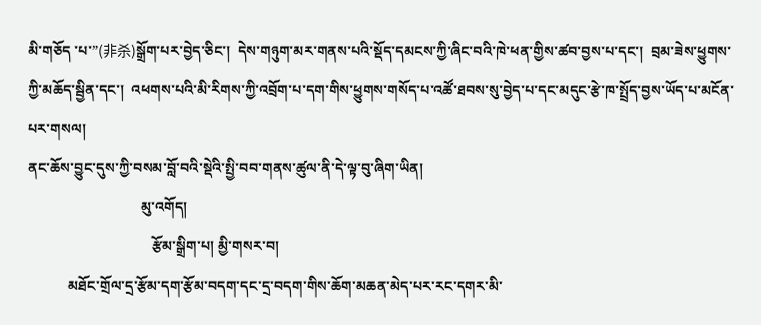མི་གཅོད ་པ་”(非杀)སྒྲོག་པར་བྱེད་ཅིང་།  དེས་གཉུག་མར་གནས་པའི་སྡོད་དམངས་ཀྱི་ཞིང་བའི་ཁེ་ཕན་གྱིས་ཚབ་བྱས་པ་དང་།  བྲམ་ཟེས་ཕྱུགས་ཀྱི་མཆོད་སྦྱིན་དང་།  འཕགས་པའི་མི་རིགས་ཀྱི་འབྲོག་པ་དག་གིས་ཕྱུགས་གསོད་པ་འཚོ་ཐབས་སུ་བྱེད་པ་དང་མདུང་རྩེ་ཁ་སྤྲོད་བྱས་ཡོད་པ་མངོན་པར་གསལ།
ནང་ཆོས་བྱུང་དུས་ཀྱི་བསམ་བློ་བའི་སྡེའི་སྤྱི་བབ་གནས་ཚུལ་ནི་དེ་ལྟ་བུ་ཞིག་ཡིན།
                               མུ་འགོད།
                                  རྩོམ་སྒྲིག་པ། མྱི་གསར་བ།
           མཐོང་གྲོལ་དྲ་རྩོམ་དག་རྩོམ་བདག་དང་དྲ་བདག་གིས་ཆོག་མཆན་མེད་པར་རང་དགར་མི་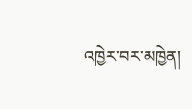འཁྱེར་བར་མཁྱེན།